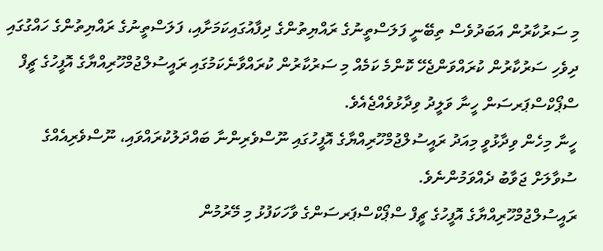މި ސަރުކާރުން އަބަދުވެސް ތިބޭނީ ފަލަސްތީނުގެ ރައްޔިތުންގެ ދިފާއުގައިކަމަށާއި، ފަލަސްތީނުގެ ރައްޔިތުންގެ ހައްގުގައި ދިވެހި ސަރުކާރުން ކުރައްވަންޖެހޭ ކޮންމެ ކަމެއް މި ސަރުކާރުން ކުރައްވާނެކަމުގައި ރައީސުލްޖުމްހޫރިއްޔާގެ އޮފީހުގެ ޗީފް ސްޕޯކްސްޕަރސަން ހީނާ ވަލީދު ވިދާޅުވެއްޖެއެވެ.
ހީނާ މިހެން ވިދާޅުވީ މިއަދު ރައީސުލްޖުމްހޫރިއްޔާގެ އޮފީހުގައި ނޫސްވެރިންނާ ބައްދަލުކުރައްވައި، ނޫސްވެރިއެއްގެ ސުވާލަށް ޖަވާބު ދެއްވަމުންނެވެ.
ރައީސުލްޖުމްހޫރިއްޔާގެ އޮފީހުގެ ޗީފް ސްޕޯކްސްޕަރސަންގެ ވާހަކަފުޅު މި މޭރުމުން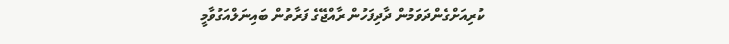ކުރިއަށްގެންދަވަމުން ދާދިފަހުން ރާއްޖޭގެ ފަރާތުން ބައިނަލްއަގުވާމީ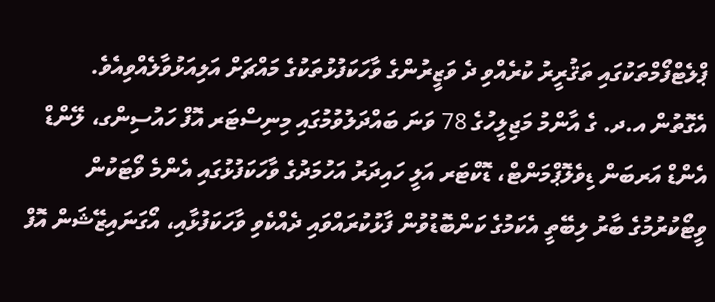ޕްލެޓްފޯމްތަކުގައި ތަޤުރީރު ކުރެއްވި ދެ ވަޒީރުންގެ ވާހަކަފުޅުތަކުގެ މައްޗަށް އަލިއަޅުވާލެއްވިއެވެ.
އެގޮތުން އ.ދ. ގެ އާންމު މަޖިލީހުގެ 78 ވަނަ ބައްދަލުވުމުގައި މިނިސްޓަރ އޮފް ހައުސިންގ، ލޭންޑް އެންޑް އަރބަން ޑިވެލޮޕްމަންޓް، ޑޮކްޓަރ އަލީ ހައިދަރު އަހުމަދުގެ ވާހަކަފުޅުގައި އެންމެ ވޯޓަކުން ވީޓޯކުރުމުގެ ބާރު ލިބޭތީ އެކަމުގެ ކަންބޮޑުވުން ފާޅުކުރައްވައި ދެއްކެވި ވާހަކަފުޅާއި، އޯގަނައިޒޭޝަން އޮފް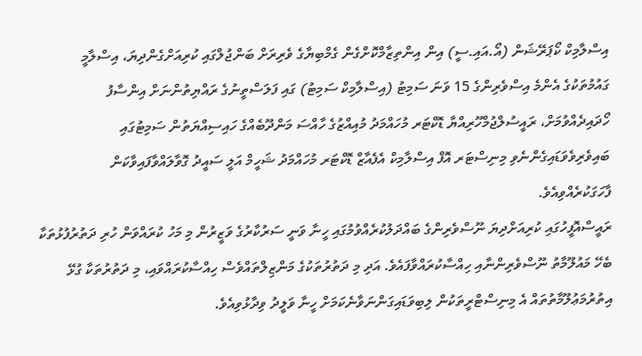އިސްލާމިކް ކޯޕަރޭޝަން (އޯ.އައި.ސީ) އިން އިންތިޒާމްކޮށްގެން ގެމްބިޔާގެ ވެރިރަށް ބަންޖުލްގައި ކުރިއަށްގެންދިޔަ، އިސްލާމީ ގައުމުތަކުގެ އެންމެ އިސްވެރިންގެ 15 ވަނަ ސަމިޓު (އިސްލާމިކް ސަމިޓު) ގައި ފަލަސްތީނުގެ ރައްޔިތުންނަށް އިންސާފު ހޯދައިދެއްވުމަށް، ރައީސުލްޖުމްހޫރިއްޔާ ޑޮކްޓަރ މުހައްމަދު މުއިއްޒުގެ ހާއްސަ މަންދޫބެއްގެ ހައިސިއްޔަތުން ސަމިޓުގައި ބައިވެރިވެވަޑައިގެންނެވި މިނިސްޓަރ އޮފް އިސްލާމިކް އެފެއާޒް ޑޮކްޓަރ މުހައްމަދު ޝަހީމް އަލީ ސައީދު ގޮވާލައްވާފައިވާކަން ފާހަގަކުރެއްވިއެވެ.
ރައީސްއޮފީހުގައި ކުރިއަށްދިޔަ ނޫސްވެރިންގެ ބައްދަލުކުރެއްވުމުގައި ހީނާ ވަނީ ސަރުކާރުގެ ވަޒީރުން މި މަހު ކުރައްވަން ހުރި ދަތުރުފުޅުތަކާ ބެހޭ މައުލޫމާތު ނޫސްވެރިންނާއި ހިއްސާކުރައްވާފައެވެ. އަދި މި ދަތުރުތަކުގެ މަންޒިލްތައްވެސް ހިއްސާކުރައްވައި، މި ދަތުރުތަކާ ގުޅޭ އިތުރުމަޢުލޫމާތުތައް އެ މިނިސްޓްރީތަކުން ލިބިވަޑައިގަންނަވާނެކަމަށް ހީނާ ވަލީދު ވިދާޅުވިއެވެ.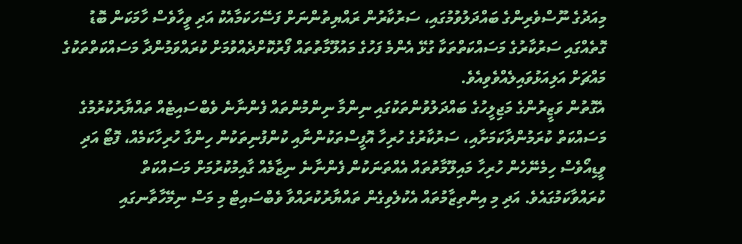މިއަދުގެ ނޫސްވެރިންގެ ބައްދަލުވުމުގައި، ސަރުކާރުން ރައްޔިތުންނަށް ފަސޭހަކަމާއެކު އަދި ވީހާވެސް ހާމަކަން ބޮޑު ގޮތެއްގައި ސަރުކާރުގެ މަސައްކަތްތަކާ ގުޅޭ އެންމެ ފަހުގެ މައުލޫމާތުތައް ފޯރުކޮށްދެއްވުމަށް ކުރައްވަމުންދާ މަސައްކަތްތަކުގެ މައްޗަށް އަލިއަޅުވައިލެއްވެވިއެވެ.
އެގޮތުން ވަޒީރުންގެ މަޖިލީހުގެ ބައްދަލުވުންތަކުގައި ނިންމާ ނިންމުންތައް ފެންނާނެ ވެބްސައިޓެއް ތައްޔާރުކުރުމުގެ މަސައްކަތް ކުރަމުންދާކަމަށާއި، ސަރުކާރުގެ ހުރިހާ އޮފީސްތަކުންނާއި ކުންފުނިތަކުން ހިންގާ ހުރިހާކަމެއް، ފޮޓޯ އަދި ވީޑިއޯވެސް ހިމެނޭހެން ހުރިހާ މައިލޫމާތުތައް އެއްތަނަކުން ފެންނާނެ ނިޒާމެއް ގާއިމުކުރުމަށް މަސައްކަތް ކުރައްވާކަމުގައެވެ. އަދި މި އިންތިޒާމުތައް އެކުލެވިގެން ތައްޔާރުކުރައްވާ ވެބްސައިޓް މި މަސް ނިމޭހާތާނގައި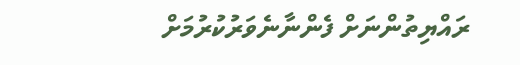ރައްޔިތުންނަށް ފެންނާނެވަރުކުރުމަށް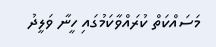މަސައްކަތް ކުރައްވާކަމުގައި ހީނާ ވަލީދު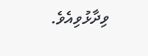ވިދާޅުވިއެވެ.